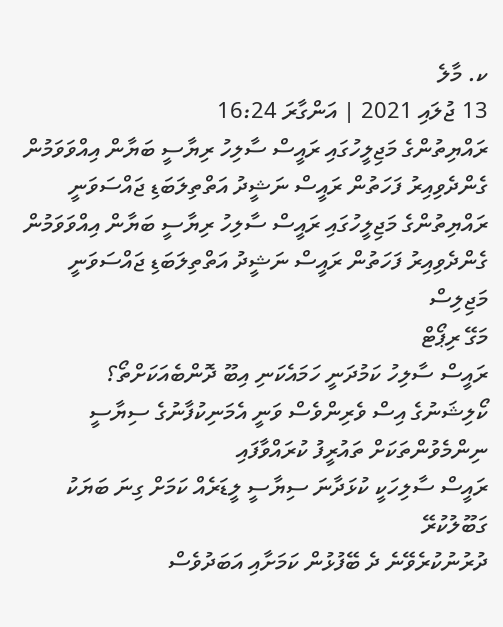ކ. މާލެ
13 ޖުލައި 2021 | އަންގާރަ 16:24
ރައްޔިތުންގެ މަޖިލީހުގައި ރައީސް ސާލިހު ރިޔާސީ ބަޔާން އިއްވަވަމުން ގެންދެވިއިރު ފަހަތުން ރައީސް ނަޝީދު އަތްތިލަބަޑި ޖައްސަވަނީ
ރައްޔިތުންގެ މަޖިލީހުގައި ރައީސް ސާލިހު ރިޔާސީ ބަޔާން އިއްވަވަމުން ގެންދެވިއިރު ފަހަތުން ރައީސް ނަޝީދު އަތްތިލަބަޑި ޖައްސަވަނީ
މަޖިލިސް
މަގޭ ރިޕޯޓް
ރައީސް ސާލިހު ކަމުދަނީ ހަމައެކަނި އިބޫ ދޮންބެއަކަށްތޯ؟
ކޯލިޝަނުގެ އިސް ވެރިންވެސް ވަނީ އެމަނިކުފާނުގެ ސިޔާސީ ނިންމެވުންތަކަށް ތައުރީފު ކުރައްވާފައި
ރައީސް ސާލިހަކީ ކުޅަދާނަ ސިޔާސީ ލީޑަރެއް ކަމަށް ގިނަ ބަޔަކު ގަބޫލުކުރޭ
ދުރުނުކުރެވޭނެ ދެ ބޭފުޅުން ކަމަށާއި އަބަދުވެސް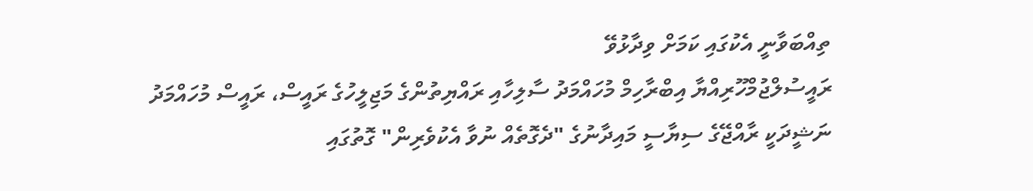ތިއްބަވާނީ އެކުގައި ކަމަށް ވިދާޅުވޭ
ރައީސުލްޖުމްހޫރިއްޔާ އިބްރާހިމް މުހައްމަދު ސާލިހާއި ރައްޔިތުންގެ މަޖިލީހުގެ ރައީސް، ރައީސް މުހައްމަދު ނަޝީދަކީ ރާއްޖޭގެ ސިޔާސީ މައިދާނުގެ "ދެގޮތެއް ނުވާ އެކުވެރިން" ގޮތުގައި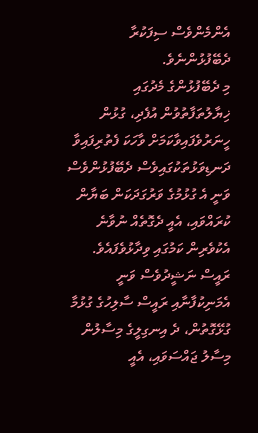އެންމެންވެސް ސިފަކުރާ ދެބޭފުޅުންނެވެ.
މި ދެބޭފުޅުންގެ މެދުގައި ޚިޔާލުތަފާތުވުން އުފެދި، ގުޅުން ހީނަރުވެފައިވާކަމަށް ވާހަކަ ފެތުރިފައިވާ ދަނޑިވަޅުތަކުގައިވެސް ދެބޭފުޅުންވެސް ވަނީ އެ ގުޅުމުގެ ވަރުގަދަކަން ބަޔާން ކުރައްވައި، އެއީ ދެގޮތެއް ނުވާނެ އެކުވެރިން ކަމުގައި ވިދާޅުވެފައެވެ. ރައީސް ނަޝީދުވެސް ވަނީ އެމަނިކުފާނާއި ރައީސް ސާލިހުގެ ގުޅުމާ ގުޅޭގޮތުން، ދެ އިނގިލީގެ މިސާލުން މިސާލު ޖައްސަވައި، އެއީ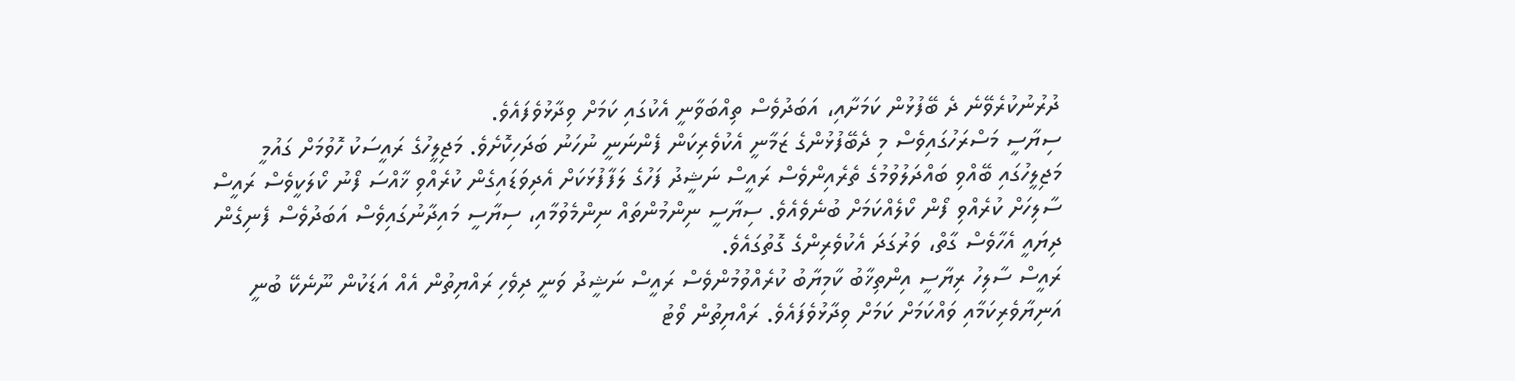ދުރުނުކުރެވޭނެ ދެ ބޭފުޅުން ކަމަށާއި، އަބަދުވެސް ތިއްބަވާނީ އެކުގައި ކަމަށް ވިދާޅުވެފައެވެ.
ސިޔާސީ މަސްރަހުގައިވެސް މި ދެބޭފުޅުންގެ ޒަމާނީ އެކުވެރިކަން ފެންނަނީ ނުހަނު ބަދަހިކޮށެވެ. މަޖިލީހުގެ ރައީސަކު ހޮވުމަށް ގައުމީ މަޖިލީހުގައި ބޭއްވި ބައްދަލުވުމުގެ ތެރެއިންވެސް ރައީސް ނަޝީދު ފަހުގެ ލަފާފުޅަކަށް އެދިވަޑައިގެން ކުރެއްވި ޚާއްސަ ފޯނު ކޯލަކީވެސް ރައީސް ސާލިހަށް ކުރެއްވި ފޯން ކޯލެއްކަމަށް ބުނެވެއެވެ. ސިޔާސީ ނިންމުންތައް ނިންމެވުމާއި، ސިޔާސީ މައިދާނުގައިވެސް އަބަދުވެސް ފެނިގެން ދިޔައީ އެހާވެސް ގާތް، ވަރުގަދަ އެކުވެރިންގެ ގޮތުގައެވެ.
ރައީސް ސާލިހު ރިޔާސީ އިންތިޚާބު ކާމިޔާބު ކުރެއްވުމުންވެސް ރައީސް ނަޝީދު ވަނީ ދިވެހި ރައްޔިތުން އެއް އަޑަކުން ނޫނެކޭ ބުނީ އަނިޔާވެރިކަމާއި ވައްކަމަށް ކަމަށް ވިދާޅުވެފައެވެ. ރައްޔިތުން ވޯޓު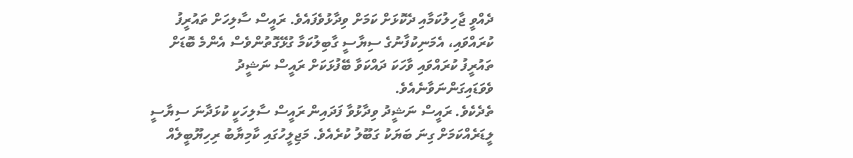ދެއްވީ ޖާހިލުކަމާއި ދެކޮޅަށް ކަމަށް ވިދާޅުވެފައެވެ. ރައީސް ސާލިހަށް ތައުރީފު ކުރައްވައި، އެމަނިކުފާނުގެ ސިޔާސީ ގާބިލުކަމާ ގުޅޭގޮތުންވެސް އެންމެ ބޮޑަށް ތައުރީފު ކުރައްވައި ވާހަކަ ދައްކަވާ ބޭފުޅަކަށް ރައީސް ނަޝީދު ވެވަޑައިގަންނަވާނެއެވެ.
ތެދެކެވެ. ރައީސް ނަޝީދު ވިދާޅުވާ ފަދައިން ރައީސް ސާލިހަކީ ކުޅަދާނަ ސިޔާސީ ލީޑަރެއްކަމަށް ގިނަ ބަޔަކު ގަބޫލު ކުރެއެވެ. މަޖިލީހުގައި ކާމިޔާބު ރިހިޔޫބީލެއް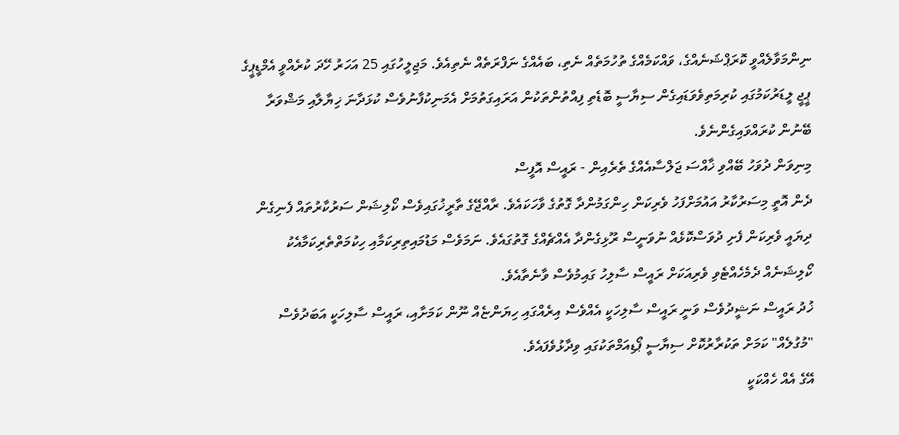ނިންމަވާލެއްވީ ކޮރަޕްޝަނެއްގެ، ވައްކަމެއްގެ ތުހުމަތެއް ނެތި، ބައެއްގެ ނަފްރަތެއް ނެތިއެވެ. މަޖިލީހުގައި 25 އަހަރު ހޭދަ ކުރެއްވީ އެމްޑީޕީގެ ޕީޖީ ލީޑަރުކަމުގައި ކުރިމަތިވެވަޑައިގެން ސިޔާސީ ބޮޑެތި ފިއްތުންތަކުން އަރައިގަތުމަށް އެމަނިކުފާނުވެސް ކުޅަދާނަ ޚިޔާލާއި މަޝްވަރާ ބޭނުން ކުރައްވައިގެންނެވެ.
މިނިވަން ދުވަހު ބޭއްވި ޚާއްސަ ޖަލްސާއެއްގެ ތެރެއިން - ރައީސް އޮފީސް
ދެން އޮތީ މިސަރުކާރު އައުމަށްފަހު ވެރިކަން ހިންގަމުންދާ ގޮތުގެ ވާހަކައެވެ. ރާއްޖޭގެ ތާރީޚުގައިވެސް ކޯލިޝަން ސަރުކާރުތައް ފެނިގެން ދިޔައީ ވެރިކަން ފެށި ދުވަސްކޮޅެއް ނުވަނީސް ރޫޅިގެންދާ އެއްޗެއްގެ ގޮތުގައެވެ. ނަމަވެސް މަޑުމައިތިރިކަމާއި ހިކުމަތްތެރިކަމާއެކު ކޯލިޝަނެއް ދެމެހެއްޓެވި ވެރިއަކަށް ރައީސް ސާލިހު ގައިމުވެސް ވާނެތާއެވެ.
ޚުދު ރައީސް ނަޝީދުވެސް ވަނީ ރައީސް ސާލިހަކީ އެއްވެސް އިރެއްގައި ހިޔަންޏެއް ނޫން ކަމަށާއި، ރައީސް ސާލިހަކީ އަބަދުވެސް "މުގުލެއް" ކަމަށް ތަކުރާރުކޮށް ސިޔާސީ ޕޯޑިއަމްތަކުގައި ވިދާޅުވެފައެވެ.
އޭގެ އެއް ހެއްކަކީ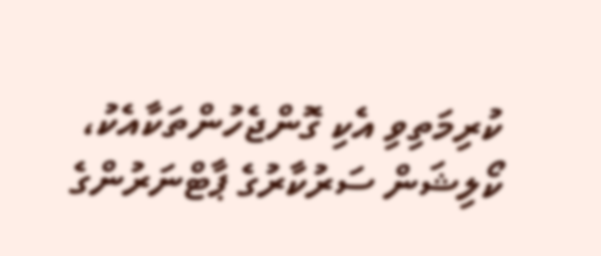ކުރިމަތިވި އެކި ގޮންޖެހުންތަކާއެކު، ކޯލިޝަން ސަރުކާރުގެ ޕާޓްނަރުންގެ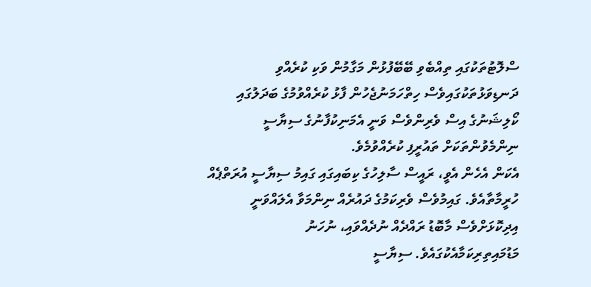ސްލޮޓުތަކުގައި ތިއްބެވި ބޭބޭފުޅުން މަގާމުން ވަކި ކުރެއްވި ދަނޑިވަޅުތަކުގައިވެސް ހިތްހަމަނުޖެހުން ފާޅު ކުރެއްވުމުގެ ބަދަލުގައި ކޯލިޝަނުގެ އިސް ވެރިންވެސް ވަނީ އެމަނިކުފާނުގެ ސިޔާސީ ނިންމެވުންތަކަށް ތައުރީފި ކުރެއްވުމެވެ.
އެކަން އެހެން އެވީ، ރައީސް ސާލިހުގެ ކިބައިގައި ގައިމު ސިޔާސީ އުރަތްޕެއް ހުރީމާތާއެވެ. ގައިމުވެސް ވެރިކަމުގެ ދައުރެއް ނިންމަވާ އެލައްވަނީ އިދިކޮޅަށްވެސް މާބޮޑު ރައްދެއް ނުދެއްވައި، ނުހަނު މަޑުމައިތިރިކަމާއެކުގައެވެ. ސިޔާސީ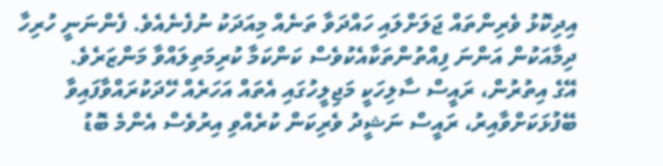އިދިކޮޅު ވެރިންތައް ޖަލަށްލައި ހައްދަވާ ތަނެއް މިއަދަކު ނުފެނެއެވެ. ފެންނަނީ ހުރިހާ ދިމާއަކުން އަންނަ ފިއްތުންތަކާއެކުވެސް ކަންކަމާ ކުރިމަތިލައްވާ މަންޒަރެވެ.
އޭގެ އިތުރުން، ރައީސް ސާލިހަކީ މަޖިލީހުގައި އެތައް އަހަރެއް ހޭދަކުރައްވާފައިވާ ބޭފުޅަކަށްވާއިރު، ރައީސް ނަޝީދު ވެރިކަން ކުރެއްވި އިރުވެސް އެންމެ ބޮޑު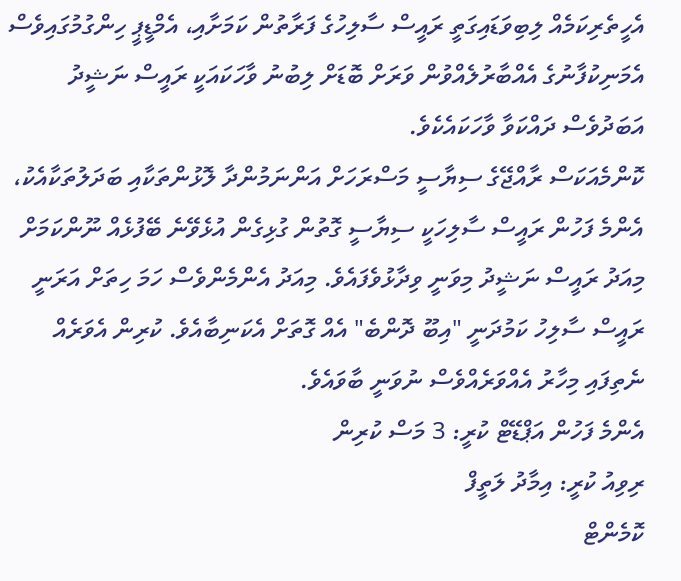އެހީތެރިކަމެއް ލިބިވަޑައިގަތީ ރައީސް ސާލިހުގެ ފަރާތުން ކަމަށާއި، އެމްޑީޕީ ހިންގުމުގައިވެސް އެމަނިކުފާނުގެ އެއްބާރުލެއްވުން ވަރަށް ބޮޑަށް ލިބުނު ވާހަކައަކީ ރައީސް ނަޝީދު އަބަދުވެސް ދައްކަވާ ވާހަކައެކެވެ.
ކޮންމެއަކަސް ރާއްޖޭގެ ސިޔާސީ މަސްރަހަށް އަންނަމުންދާ ލޮޅުންތަކާއި ބަދަލުތަކާއެކު، އެންމެ ފަހުން ރައީސް ސާލިހަކީ ސިޔާސީ ގޮތުން ގުޅިގެން އުޅެވޭނެ ބޭފުޅެއް ނޫންކަމަށް މިއަދު ރައީސް ނަޝީދު މިވަނީ ވިދާޅުވެފައެވެ. މިއަދު އެންމެންވެސް ހަމަ ހިތަށް އަރަނީ ރައީސް ސާލިހު ކަމުދަނީ "އިބޫ ދޮންބެ" އެއް ގޮތަށް އެކަނިބާއެވެ. ކުރިން އެވަރެއް ނެތިފައި މިހާރު އެއްވަރެއްވެސް ނުވަނީ ބާވައެވެ.
އެންމެ ފަހުން އަޕްޑޭޓް ކުރީ: 3 މަސް ކުރިން
ރިވިއު ކުރީ: އިމާދު ލަތީފް
ކޮމެންޓް